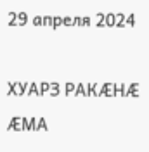29 апреля 2024

ХУАРЗ РАКӔНӔ ӔМА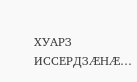ХУАРЗ ИССЕРДЗӔНӔ…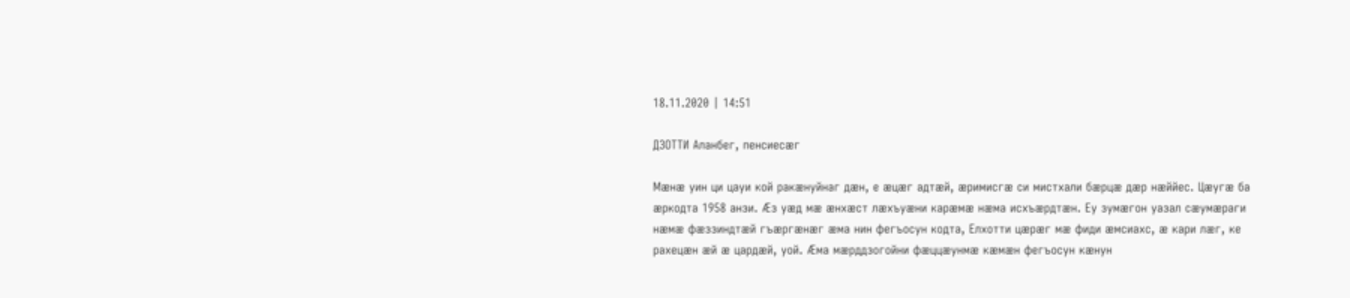18.11.2020 | 14:51

ДЗОТТИ Аланбег, пенсиесæг

Мӕнӕ уин ци цауи кой ракӕнуйнаг дӕн, е ӕцӕг адтӕй, ӕримисгӕ си мистхали бӕрцӕ дӕр нӕййес. Цӕугӕ ба ӕркодта 1958 анзи. Ӕз уӕд мӕ ӕнхӕст лӕхъуӕни карӕмӕ нӕма исхъӕрдтӕн. Еу зумӕгон уазал сӕумӕраги нӕмӕ фӕззиндтӕй гъӕргӕнӕг ӕма нин фегъосун кодта, Елхотти цӕрӕг мӕ фиди ӕмсиахс, ӕ кари лӕг, ке рахецӕн ӕй ӕ цардӕй, уой. Ӕма мӕрддзогойни фӕццӕунмӕ кӕмӕн фегъосун кӕнун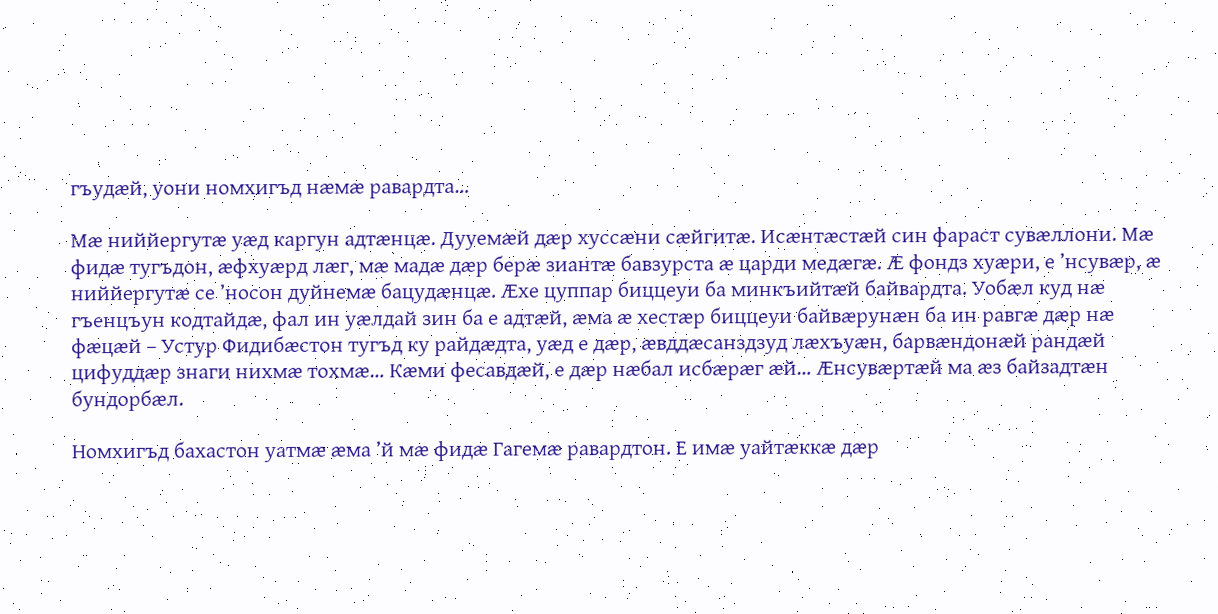гъудӕй, уони номхигъд нӕмӕ равардта…

Мӕ ниййергутӕ уӕд каргун адтӕнцӕ. Дууемӕй дӕр хуссӕни сӕйгитӕ. Исӕнтӕстӕй син фараст сувӕллони. Мӕ фидӕ тугъдон, ӕфхуӕрд лӕг, мӕ мадӕ дӕр берӕ зиантӕ бавзурста ӕ царди медӕгӕ. Ӕ фондз хуӕри, е ’нсувӕр, ӕ ниййергутӕ се ’носон дуйнемӕ бацудӕнцӕ. Ӕхе цуппар биццеуи ба минкъийтӕй байвардта. Уобӕл куд нӕ гъенцъун кодтайдӕ, фал ин уӕлдай зин ба е адтӕй, ӕма ӕ хестӕр биццеуи байвӕрунӕн ба ин равгӕ дӕр нӕ фӕцӕй – Устур Фидибӕстон тугъд ку райдӕдта, уӕд е дӕр, ӕвддӕсанздзуд лӕхъуӕн, барвӕндонӕй рандӕй цифуддӕр знаги нихмӕ тохмӕ… Кӕми фесавдӕй, е дӕр нӕбал исбӕрӕг ӕй… Ӕнсувӕртӕй ма ӕз байзадтӕн бундорбӕл.

Номхигъд бахастон уатмӕ ӕма ’й мӕ фидӕ Гагемӕ равардтон. Е имӕ уайтӕккӕ дӕр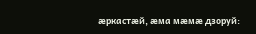ӕркастӕй, ӕма мӕмӕ дзоруй: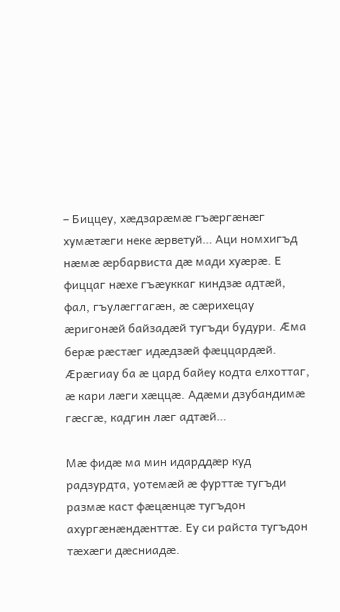– Биццеу, хӕдзарӕмӕ гъӕргӕнӕг хумӕтӕги неке ӕрветуй… Аци номхигъд нӕмӕ ӕрбарвиста дӕ мади хуӕрӕ. Е фиццаг нӕхе гъӕуккаг киндзӕ адтӕй, фал, гъулӕггагӕн, ӕ сӕрихецау ӕригонӕй байзадӕй тугъди будури. Ӕма берӕ рӕстӕг идӕдзӕй фӕццардӕй. Ӕрӕгиау ба ӕ цард байеу кодта елхоттаг, ӕ кари лӕги хӕццӕ. Адӕми дзубандимӕ гӕсгӕ, кадгин лӕг адтӕй…

Мӕ фидӕ ма мин идарддӕр куд радзурдта, уотемӕй ӕ фурттӕ тугъди размӕ каст фӕцӕнцӕ тугъдон ахургӕнӕндӕнттӕ. Еу си райста тугъдон тӕхӕги дӕсниадӕ.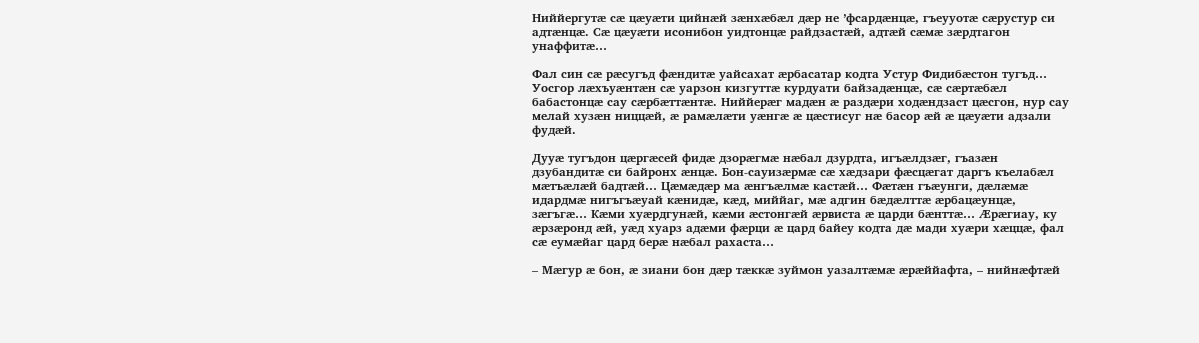Ниййергутӕ сӕ цӕуӕти цийнӕй зӕнхӕбӕл дӕр не ’фсардӕнцӕ, гъеууотӕ сӕрустур си адтӕнцӕ. Сӕ цӕуӕти исонибон уидтонцӕ райдзастӕй, адтӕй сӕмӕ зӕрдтагон унаффитӕ…

Фал син сӕ рӕсугъд фӕндитӕ уайсахат ӕрбасатар кодта Устур Фидибӕстон тугъд… Уосгор лӕхъуӕнтӕн сӕ уарзон кизгуттӕ курдуати байзадӕнцӕ, сӕ сӕртӕбӕл бабастонцӕ сау сӕрбӕттӕнтӕ. Ниййерӕг мадӕн ӕ раздӕри ходӕндзаст цӕсгон, нур сау мелай хузӕн ниццӕй, ӕ рамӕлӕти уӕнгӕ ӕ цӕстисуг нӕ басор ӕй ӕ цӕуӕти адзали фудӕй.

Дууӕ тугъдон цӕргӕсей фидӕ дзорӕгмӕ нӕбал дзурдта, игъӕлдзӕг, гъазӕн дзубандитӕ си байронх ӕнцӕ. Бон-сауизӕрмӕ сӕ хӕдзари фӕсцӕгат даргъ къелабӕл мӕтъӕлӕй бадтӕй… Цӕмӕдӕр ма ӕнгъӕлмӕ кастӕй… Фӕтӕн гъӕунги, дӕлӕмӕ идардмӕ нигъгъӕуай кӕнидӕ, кӕд, миййаг, мӕ адгин бӕдӕлттӕ ӕрбацӕунцӕ, зӕгъгӕ… Кӕми хуӕрдгунӕй, кӕми ӕстонгӕй ӕрвиста ӕ царди бӕнттӕ… Ӕрӕгиау, ку ӕрзӕронд ӕй, уӕд хуарз адӕми фӕрци ӕ цард байеу кодта дӕ мади хуӕри хӕццӕ, фал сӕ еумӕйаг цард берӕ нӕбал рахаста…

– Мӕгур ӕ бон, ӕ зиани бон дӕр тӕккӕ зуймон уазалтӕмӕ ӕрӕййафта, – нийнӕфтӕй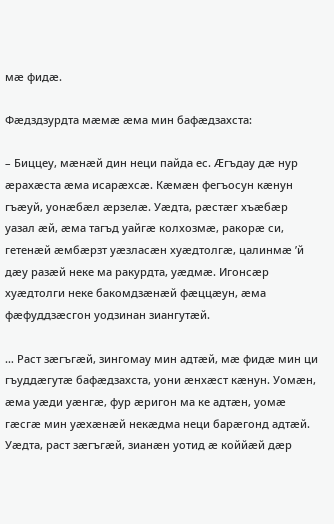мӕ фидӕ.

Фӕдздзурдта мӕмӕ ӕма мин бафӕдзахста:

– Биццеу, мӕнӕй дин неци пайда ес. Ӕгъдау дӕ нур ӕрахӕста ӕма исарӕхсӕ. Кӕмӕн фегъосун кӕнун гъӕуй, уонӕбӕл ӕрзелӕ. Уӕдта, рӕстӕг хъӕбӕр уазал ӕй, ӕма тагъд уайгӕ колхозмӕ, ракорӕ си, гетенӕй ӕмбӕрзт уӕзласӕн хуӕдтолгӕ, цалинмӕ ’й дӕу разӕй неке ма ракурдта, уӕдмӕ. Игонсӕр хуӕдтолги неке бакомдзӕнӕй фӕццӕун, ӕма фӕфуддзӕсгон уодзинан зиангутӕй.

… Раст зӕгъгӕй, зингомау мин адтӕй, мӕ фидӕ мин ци гъуддӕгутӕ бафӕдзахста, уони ӕнхӕст кӕнун. Уомӕн, ӕма уӕди уӕнгӕ, фур ӕригон ма ке адтӕн, уомӕ гӕсгӕ мин уӕхӕнӕй некӕдма неци барӕгонд адтӕй. Уӕдта, раст зӕгъгӕй, зианӕн уотид ӕ коййӕй дӕр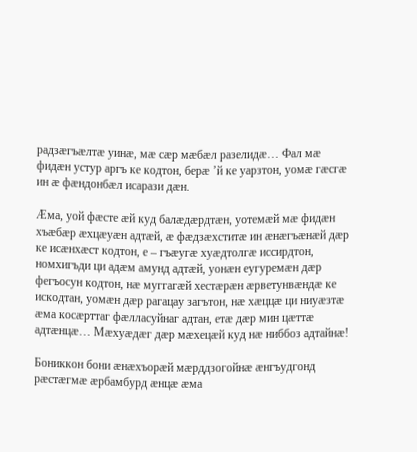радзӕгъӕлтӕ уинӕ, мӕ сӕр мӕбӕл разелидӕ… Фал мӕ фидӕн устур аргъ ке кодтон, берӕ ’й ке уарзтон, уомӕ гӕсгӕ ин ӕ фӕндонбӕл исарази дӕн.

Ӕма, уой фӕсте ӕй куд балӕдӕрдтӕн, уотемӕй мӕ фидӕн хъӕбӕр ӕхцӕуӕн адтӕй, ӕ фӕдзӕхститӕ ин ӕнӕгъӕнӕй дӕр ке исӕнхӕст кодтон, е – гъӕугӕ хуӕдтолгӕ иссирдтон, номхигъди ци адӕм амунд адтӕй, уонӕн еугуремӕн дӕр фегъосун кодтон, нӕ муггагӕй хестӕрӕн ӕрветунвӕндӕ ке искодтан, уомӕн дӕр рагацау загътон, нӕ хӕццӕ ци ниуӕзтӕ ӕма косӕрттаг фӕлласуйнаг адтан, етӕ дӕр мин цӕттӕ адтӕнцӕ… Мӕхуӕдӕг дӕр мӕхецӕй куд нӕ ниббоз адтайнӕ!

Бониккон бони ӕнӕхъорӕй мӕрддзогойнӕ ӕнгъудгонд рӕстӕгмӕ ӕрбамбурд ӕнцӕ ӕма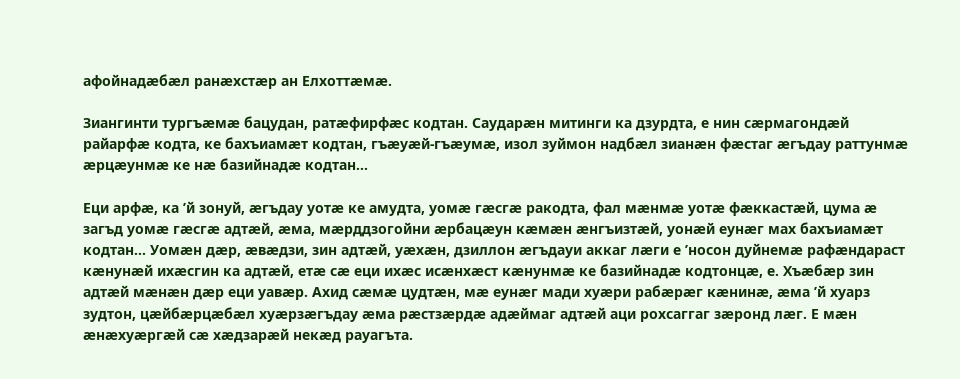афойнадӕбӕл ранӕхстӕр ан Елхоттӕмӕ.

Зиангинти тургъӕмӕ бацудан, ратӕфирфӕс кодтан. Саударӕн митинги ка дзурдта, е нин сӕрмагондӕй райарфӕ кодта, ке бахъиамӕт кодтан, гъӕуӕй-гъӕумӕ, изол зуймон надбӕл зианӕн фӕстаг ӕгъдау раттунмӕ ӕрцӕунмӕ ке нӕ базийнадӕ кодтан…

Еци арфӕ, ка ’й зонуй, ӕгъдау уотӕ ке амудта, уомӕ гӕсгӕ ракодта, фал мӕнмӕ уотӕ фӕккастӕй, цума ӕ загъд уомӕ гӕсгӕ адтӕй, ӕма, мӕрддзогойни ӕрбацӕун кӕмӕн ӕнгъизтӕй, уонӕй еунӕг мах бахъиамӕт кодтан… Уомӕн дӕр, ӕвӕдзи, зин адтӕй, уӕхӕн, дзиллон ӕгъдауи аккаг лӕги е ’носон дуйнемӕ рафӕндараст кӕнунӕй ихӕсгин ка адтӕй, етӕ сӕ еци ихӕс исӕнхӕст кӕнунмӕ ке базийнадӕ кодтонцӕ, е. Хъӕбӕр зин адтӕй мӕнӕн дӕр еци уавӕр. Ахид сӕмӕ цудтӕн, мӕ еунӕг мади хуӕри рабӕрӕг кӕнинӕ, ӕма ’й хуарз зудтон, цӕйбӕрцӕбӕл хуӕрзӕгъдау ӕма рӕстзӕрдӕ адӕймаг адтӕй аци рохсаггаг зӕронд лӕг. Е мӕн ӕнӕхуӕргӕй сӕ хӕдзарӕй некӕд рауагъта.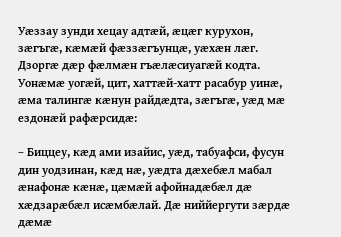Уӕззау зунди хецау адтӕй, ӕцӕг курухон, зӕгъгӕ, кӕмӕй фӕззӕгъунцӕ, уӕхӕн лӕг. Дзоргӕ дӕр фӕлмӕн гъӕлӕсиуагӕй кодта. Уонӕмӕ уогӕй, цит, хаттӕй-хатт расабур уинӕ, ӕма талингӕ кӕнун райдӕдта, зӕгъгӕ, уӕд мӕ ездонӕй рафӕрсидӕ:

– Биццеу, кӕд ами изайис, уӕд, табуафси, фусун дин уодзинан, кӕд нӕ, уӕдта дӕхебӕл мабал ӕнафонӕ кӕнӕ, цӕмӕй афойнадӕбӕл дӕ хӕдзарӕбӕл исӕмбӕлай. Дӕ ниййергути зӕрдӕ дӕмӕ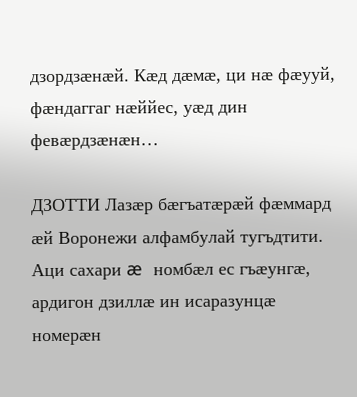дзордзӕнӕй. Кӕд дӕмӕ, ци нӕ фӕууй, фӕндаггаг нӕййес, уӕд дин февӕрдзӕнӕн…

ДЗОТТИ Лазæр бæгъатæрæй фæммард æй Воронежи алфамбулай тугъдтити. Аци сахари æ номбæл ес гъæунгæ, ардигон дзиллæ ин исаразунцæ номерæн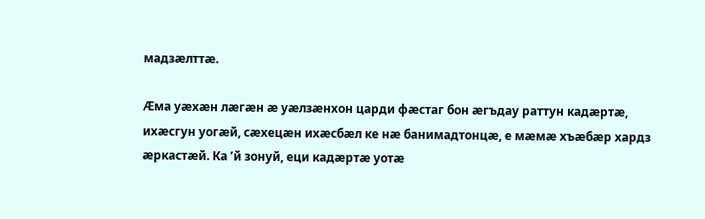мадзæлттæ.

Ӕма уӕхӕн лӕгӕн ӕ уӕлзӕнхон царди фӕстаг бон ӕгъдау раттун кадӕртӕ, ихӕсгун уогӕй, сӕхецӕн ихӕсбӕл ке нӕ банимадтонцӕ, е мӕмӕ хъӕбӕр хардз ӕркастӕй. Ка ’й зонуй, еци кадӕртӕ уотӕ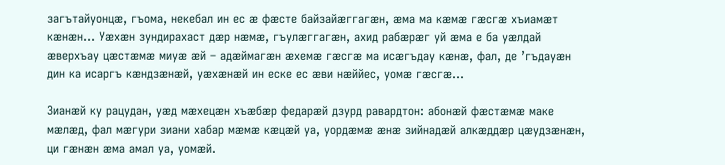загътайуонцӕ, гъома, некебал ин ес ӕ фӕсте байзайӕггагӕн, ӕма ма кӕмӕ гӕсгӕ хъиамӕт кӕнӕн… Уӕхӕн зундирахаст дӕр нӕмӕ, гъулӕггагӕн, ахид рабӕрӕг уй ӕма е ба уӕлдай ӕверхъау цӕстӕмӕ миуӕ ӕй – адӕймагӕн ӕхемӕ гӕсгӕ ма исӕгъдау кӕнӕ, фал, де ’гъдауӕн дин ка исаргъ кӕндзӕнӕй, уӕхӕнӕй ин еске ес ӕви нӕййес, уомӕ гӕсгӕ…

Зианӕй ку рацудан, уӕд мӕхецӕн хъӕбӕр федарӕй дзурд равардтон: абонӕй фӕстӕмӕ маке мӕлӕд, фал мӕгури зиани хабар мӕмӕ кӕцӕй уа, уордӕмӕ ӕнӕ зийнадӕй алкӕддӕр цӕудзӕнӕн, ци гӕнӕн ӕма амал уа, уомӕй.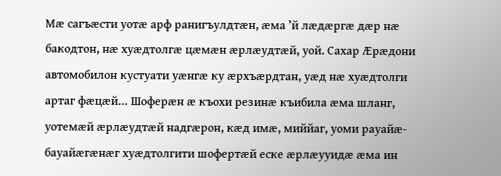Мӕ сагъӕсти уотӕ арф ранигъулдтӕн, ӕма ’й лӕдӕргӕ дӕр нӕ бакодтон, нӕ хуӕдтолгӕ цӕмӕн ӕрлӕудтӕй, уой. Сахар Ӕрӕдони автомобилон кустуати уӕнгӕ ку ӕрхъӕрдтан, уӕд нӕ хуӕдтолги артаг фӕцӕй… Шоферӕн ӕ къохи резинӕ къибила ӕма шланг, уотемӕй ӕрлӕудтӕй надгӕрон, кӕд имӕ, миййаг, уоми рауайӕ-бауайӕгӕнӕг хуӕдтолгити шофертӕй еске ӕрлӕууидӕ ӕма ин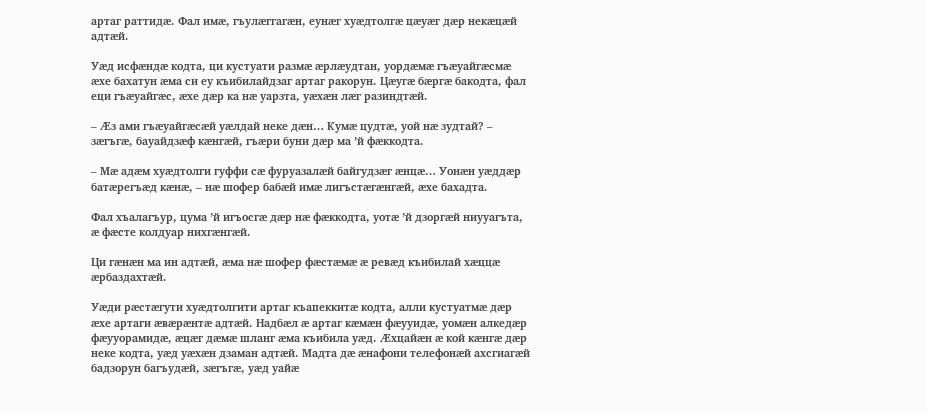артаг раттидӕ. Фал имӕ, гъулӕггагӕн, еунӕг хуӕдтолгӕ цӕуӕг дӕр некӕцӕй адтӕй.

Уӕд исфӕндӕ кодта, ци кустуати размӕ ӕрлӕудтан, уордӕмӕ гъӕуайгӕсмӕ ӕхе бахатун ӕма си еу къибилайдзаг артаг ракорун. Цӕугӕ бӕргӕ бакодта, фал еци гъӕуайгӕс, ӕхе дӕр ка нӕ уарзта, уӕхӕн лӕг разиндтӕй.

– Ӕз ами гъӕуайгӕсӕй уӕлдай неке дӕн… Кумӕ цудтӕ, уой нӕ зудтай? – зӕгъгӕ, бауайдзӕф кӕнгӕй, гъӕри буни дӕр ма ’й фӕккодта.

– Мӕ адӕм хуӕдтолги гуффи сӕ фуруазалӕй байгудзӕг ӕнцӕ… Уонӕн уӕддӕр батӕрегъӕд кӕнӕ, – нӕ шофер бабӕй имӕ лигъстӕгӕнгӕй, ӕхе бахадта.

Фал хъалагъур, цума ’й игъосгӕ дӕр нӕ фӕккодта, уотӕ ’й дзоргӕй ниууагъта, ӕ фӕсте колдуар нихгӕнгӕй.

Ци гӕнӕн ма ин адтӕй, ӕма нӕ шофер фӕстӕмӕ ӕ ревӕд къибилай хӕццӕ ӕрбаздахтӕй.

Уӕди рӕстӕгути хуӕдтолгити артаг къапеккитӕ кодта, алли кустуатмӕ дӕр ӕхе артаги ӕвӕрӕнтӕ адтӕй. Надбӕл ӕ артаг кӕмӕн фӕууидӕ, уомӕн алкедӕр фӕууорамидӕ, ӕцӕг дӕмӕ шланг ӕма къибила уӕд. Ӕхцайӕн ӕ кой кӕнгӕ дӕр неке кодта, уӕд уӕхӕн дзаман адтӕй. Мадта дӕ ӕнафони телефонӕй ахсгиагӕй бадзорун багъудӕй, зӕгъгӕ, уӕд уайӕ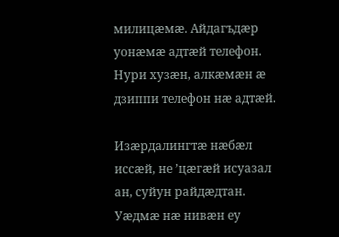милицӕмӕ. Айдагъдӕр уонӕмӕ адтӕй телефон. Нури хузӕн, алкӕмӕн ӕ дзиппи телефон нӕ адтӕй.

Изӕрдалингтӕ нӕбӕл иссӕй, не ’цӕгӕй исуазал ан, суйун райдӕдтан. Уӕдмӕ нӕ нивӕн еу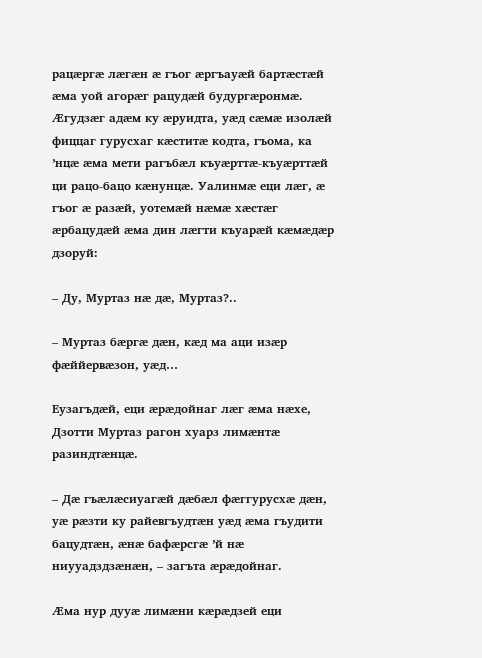рацӕргӕ лӕгӕн ӕ гъог ӕргъауӕй бартӕстӕй ӕма уой агорӕг рацудӕй будургӕронмӕ. Ӕгудзӕг адӕм ку ӕруидта, уӕд сӕмӕ изолӕй фиццаг гурусхаг кӕститӕ кодта, гъома, ка ’нцӕ ӕма мети рагъбӕл къуӕрттӕ-къуӕрттӕй ци рацо-бацо кӕнунцӕ. Уалинмӕ еци лӕг, ӕ гъог ӕ разӕй, уотемӕй нӕмӕ хӕстӕг ӕрбацудӕй ӕма дин лӕгти къуарӕй кӕмӕдӕр дзоруй:

– Ду, Муртаз нӕ дӕ, Муртаз?..

– Муртаз бӕргӕ дӕн, кӕд ма аци изӕр фӕййервӕзон, уӕд…

Еузагъдӕй, еци ӕрӕдойнаг лӕг ӕма нӕхе, Дзотти Муртаз рагон хуарз лимӕнтӕ разиндтӕнцӕ.

– Дӕ гъӕлӕсиуагӕй дӕбӕл фӕггурусхӕ дӕн, уӕ рӕзти ку райевгъудтӕн уӕд ӕма гъудити бацудтӕн, ӕнӕ бафӕрсгӕ ’й нӕ ниууадздзӕнӕн, – загъта ӕрӕдойнаг.

Ӕма нур дууӕ лимӕни кӕрӕдзей еци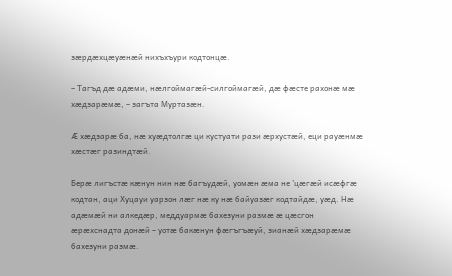зӕрдӕхцӕуӕнӕй нихъхъури кодтонцӕ.

– Тагъд дӕ адӕми, нӕлгоймагӕй-силгоймагӕй, дӕ фӕсте рахонӕ мӕ хӕдзарӕмӕ, – загъта Муртазӕн.

Ӕ хӕдзарӕ ба, нӕ хуӕдтолгӕ ци кустуати рази ӕрхустӕй, еци рауӕнмӕ хӕстӕг разиндтӕй.

Берӕ лигъстӕ кӕнун нин нӕ багъудӕй, уомӕн ӕма не ’цӕгӕй исӕфгӕ кодтан, аци Хуцауи уарзон лӕг нӕ ку нӕ байуазӕг кодтайдӕ, уӕд. Нӕ адӕмӕй ни алкедӕр, меддуармӕ бахезуни размӕ ӕ цӕсгон ӕрӕхснадта донӕй – уотӕ бакӕнун фӕгъгъӕуй, зианӕй хӕдзарӕмӕ бахезуни размӕ.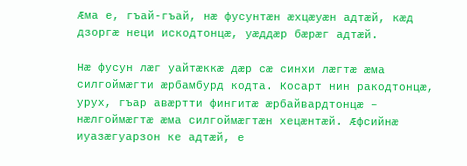Ӕма е, гъай-гъай, нӕ фусунтӕн ӕхцӕуӕн адтӕй, кӕд дзоргӕ неци искодтонцӕ, уӕддӕр бӕрӕг адтӕй.

Нӕ фусун лӕг уайтӕккӕ дӕр сӕ синхи лӕгтӕ ӕма силгоймӕгти ӕрбамбурд кодта. Косарт нин ракодтонцӕ, урух, гъар авӕртти фингитӕ ӕрбайвардтонцӕ – нӕлгоймӕгтӕ ӕма силгоймӕгтӕн хецӕнтӕй. Ӕфсийнӕ иуазӕгуарзон ке адтӕй, е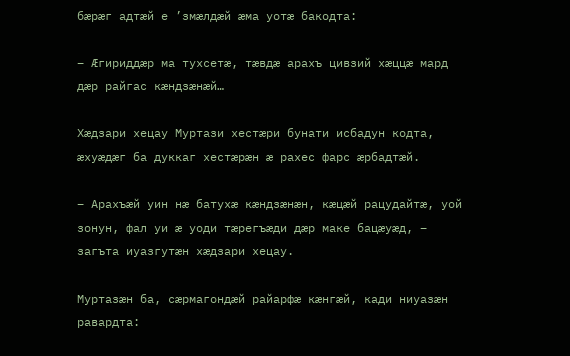бӕрӕг адтӕй е ’змӕлдӕй ӕма уотӕ бакодта:

– Ӕгириддӕр ма тухсетӕ, тӕвдӕ арахъ цивзий хӕццӕ мард дӕр райгас кӕндзӕнӕй…

Хӕдзари хецау Муртази хестӕри бунати исбадун кодта, ӕхуӕдӕг ба дуккаг хестӕрӕн ӕ рахес фарс ӕрбадтӕй.

– Арахъӕй уин нӕ батухӕ кӕндзӕнӕн, кӕцӕй рацудайтӕ, уой зонун, фал уи ӕ уоди тӕрегъӕди дӕр маке бацӕуӕд, – загъта иуазгутӕн хӕдзари хецау.

Муртазӕн ба, сӕрмагондӕй райарфӕ кӕнгӕй, кади ниуазӕн равардта: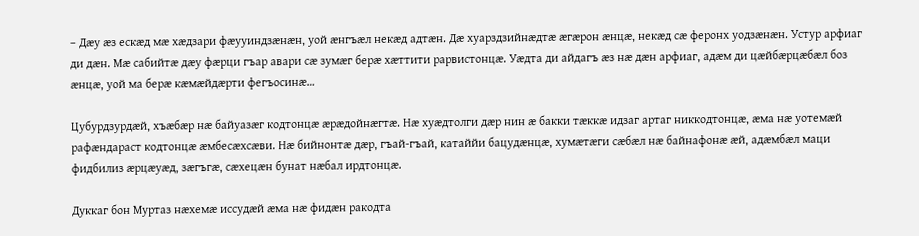– Дӕу ӕз ескӕд мӕ хӕдзари фӕууиндзӕнӕн, уой ӕнгъӕл некӕд адтӕн. Дӕ хуарздзийнӕдтӕ ӕгӕрон ӕнцӕ, некӕд сӕ феронх уодзӕнӕн. Устур арфиаг ди дӕн. Мӕ сабийтӕ дӕу фӕрци гъар авари сӕ зумӕг берӕ хӕттити рарвистонцӕ. Уӕдта ди айдагъ ӕз нӕ дӕн арфиаг, адӕм ди цӕйбӕрцӕбӕл боз ӕнцӕ, уой ма берӕ кӕмӕйдӕрти фегъосинӕ…

Цубурдзурдӕй, хъӕбӕр нӕ байуазӕг кодтонцӕ ӕрӕдойнӕгтӕ. Нӕ хуӕдтолги дӕр нин ӕ бакки тӕккӕ идзаг артаг никкодтонцӕ, ӕма нӕ уотемӕй рафӕндараст кодтонцӕ ӕмбесӕхсӕви. Нӕ бийнонтӕ дӕр, гъай-гъай, катаййи бацудӕнцӕ, хумӕтӕги сӕбӕл нӕ байнафонӕ ӕй, адӕмбӕл маци фидбилиз ӕрцӕуӕд, зӕгъгӕ, сӕхецӕн бунат нӕбал ирдтонцӕ.

Дуккаг бон Муртаз нӕхемӕ иссудӕй ӕма нӕ фидӕн ракодта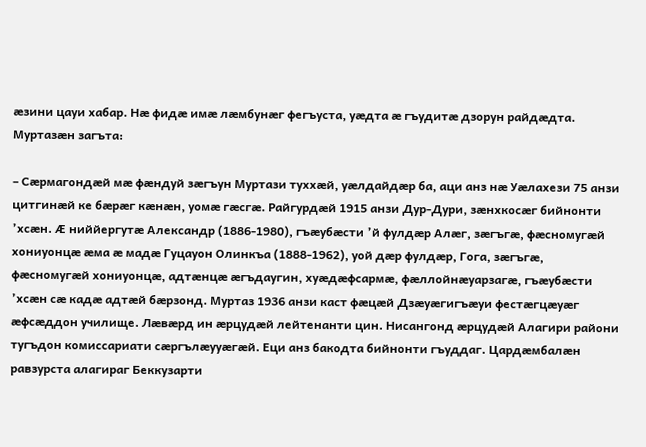ӕзини цауи хабар. Нӕ фидӕ имӕ лӕмбунӕг фегъуста, уӕдта ӕ гъудитӕ дзорун райдӕдта. Муртазӕн загъта:

– Сӕрмагондӕй мӕ фӕндуй зӕгъун Муртази туххӕй, уӕлдайдӕр ба, аци анз нӕ Уӕлахези 75 анзи цитгинӕй ке бӕрӕг кӕнӕн, уомӕ гӕсгӕ. Райгурдӕй 1915 анзи Дур-Дури, зӕнхкосӕг бийнонти ’хсӕн. Ӕ ниййергутӕ Александр (1886-1980), гъӕубӕсти ’й фулдӕр Алӕг, зӕгъгӕ, фӕсномугӕй хониуонцӕ ӕма ӕ мадӕ Гуцауон Олинкъа (1888-1962), уой дӕр фулдӕр, Гога, зӕгъгӕ, фӕсномугӕй хониуонцӕ, адтӕнцӕ ӕгъдаугин, хуӕдӕфсармӕ, фӕллойнӕуарзагӕ, гъӕубӕсти ’хсӕн сӕ кадӕ адтӕй бӕрзонд. Муртаз 1936 анзи каст фӕцӕй Дзӕуӕгигъӕуи фестӕгцӕуӕг ӕфсӕддон училище. Лӕвӕрд ин ӕрцудӕй лейтенанти цин. Нисангонд ӕрцудӕй Алагири райони тугъдон комиссариати сӕргълӕууӕгӕй. Еци анз бакодта бийнонти гъуддаг. Цардӕмбалӕн равзурста алагираг Беккузарти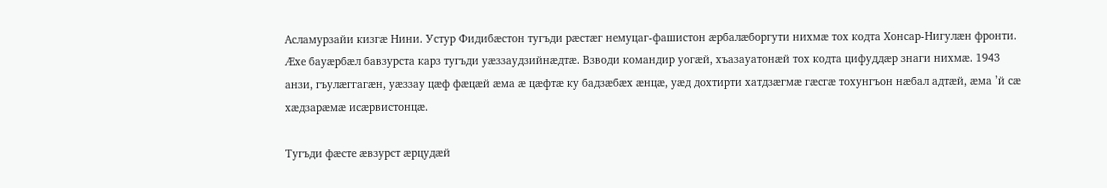Асламурзайи кизгӕ Нини. Устур Фидибӕстон тугъди рӕстӕг немуцаг-фашистон ӕрбалӕборгути нихмӕ тох кодта Хонсар-Нигулӕн фронти. Ӕхе бауӕрбӕл бавзурста карз тугъди уӕззаудзийнӕдтӕ. Взводи командир уогӕй, хъазауатонӕй тох кодта цифуддӕр знаги нихмӕ. 1943 анзи, гъулӕггагӕн, уӕззау цӕф фӕцӕй ӕма ӕ цӕфтӕ ку бадзӕбӕх ӕнцӕ, уӕд дохтирти хатдзӕгмӕ гӕсгӕ тохунгъон нӕбал адтӕй, ӕма ’й сӕ хӕдзарӕмӕ исӕрвистонцӕ.

Тугъди фӕсте ӕвзурст ӕрцудӕй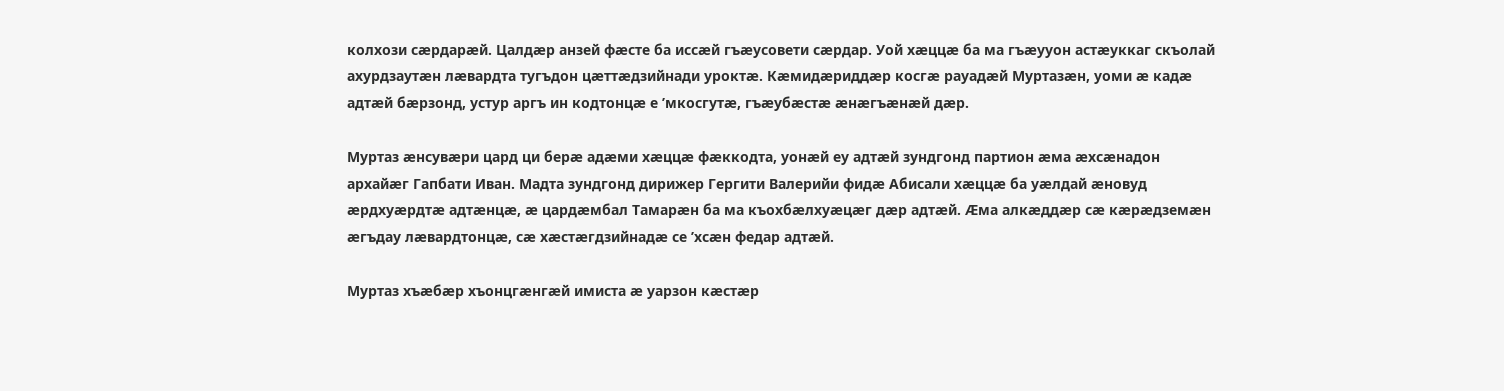колхози сӕрдарӕй. Цалдӕр анзей фӕсте ба иссӕй гъӕусовети сӕрдар. Уой хӕццӕ ба ма гъӕууон астӕуккаг скъолай ахурдзаутӕн лӕвардта тугъдон цӕттӕдзийнади уроктӕ. Кӕмидӕриддӕр косгӕ рауадӕй Муртазӕн, уоми ӕ кадӕ адтӕй бӕрзонд, устур аргъ ин кодтонцӕ е ’мкосгутӕ, гъӕубӕстӕ ӕнӕгъӕнӕй дӕр.

Муртаз ӕнсувӕри цард ци берӕ адӕми хӕццӕ фӕккодта, уонӕй еу адтӕй зундгонд партион ӕма ӕхсӕнадон архайӕг Гапбати Иван. Мадта зундгонд дирижер Гергити Валерийи фидӕ Абисали хӕццӕ ба уӕлдай ӕновуд ӕрдхуӕрдтӕ адтӕнцӕ, ӕ цардӕмбал Тамарӕн ба ма къохбӕлхуӕцӕг дӕр адтӕй. Ӕма алкӕддӕр сӕ кӕрӕдземӕн ӕгъдау лӕвардтонцӕ, сӕ хӕстӕгдзийнадӕ се ’хсӕн федар адтӕй.

Муртаз хъӕбӕр хъонцгӕнгӕй имиста ӕ уарзон кӕстӕр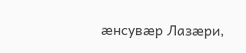ӕнсувӕр Лазӕри,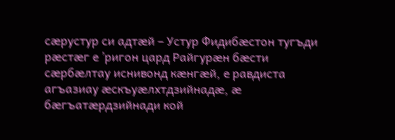сӕрустур си адтӕй – Устур Фидибӕстон тугъди рӕстӕг е ’ригон цард Райгурӕн бӕсти сӕрбӕлтау иснивонд кӕнгӕй, е равдиста агъазиау ӕскъуӕлхтдзийнадӕ, ӕ бӕгъатӕрдзийнади кой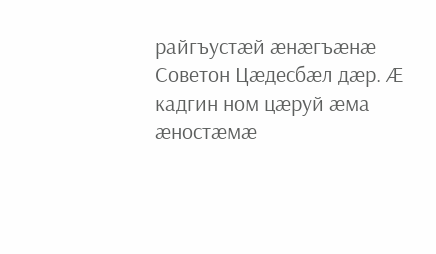райгъустӕй ӕнӕгъӕнӕ Советон Цӕдесбӕл дӕр. Ӕ кадгин ном цӕруй ӕма ӕностӕмӕ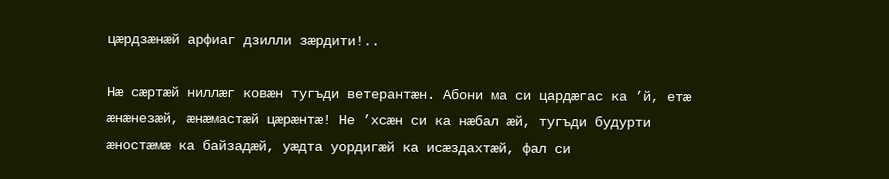цӕрдзӕнӕй арфиаг дзилли зӕрдити!..

Нӕ сӕртӕй ниллӕг ковӕн тугъди ветерантӕн. Абони ма си цардӕгас ка ’й, етӕ ӕнӕнезӕй, ӕнӕмастӕй цӕрӕнтӕ! Не ’хсӕн си ка нӕбал ӕй, тугъди будурти ӕностӕмӕ ка байзадӕй, уӕдта уордигӕй ка исӕздахтӕй, фал си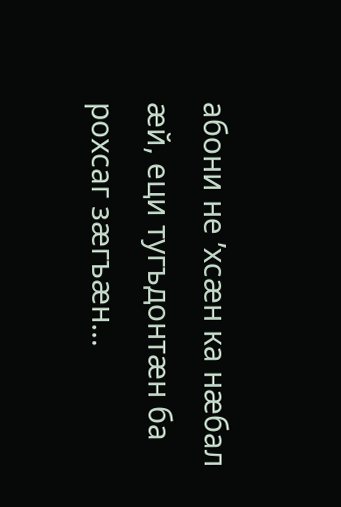абони не ’хсӕн ка нӕбал ӕй, еци тугъдонтӕн ба рохсаг зӕгъӕн…